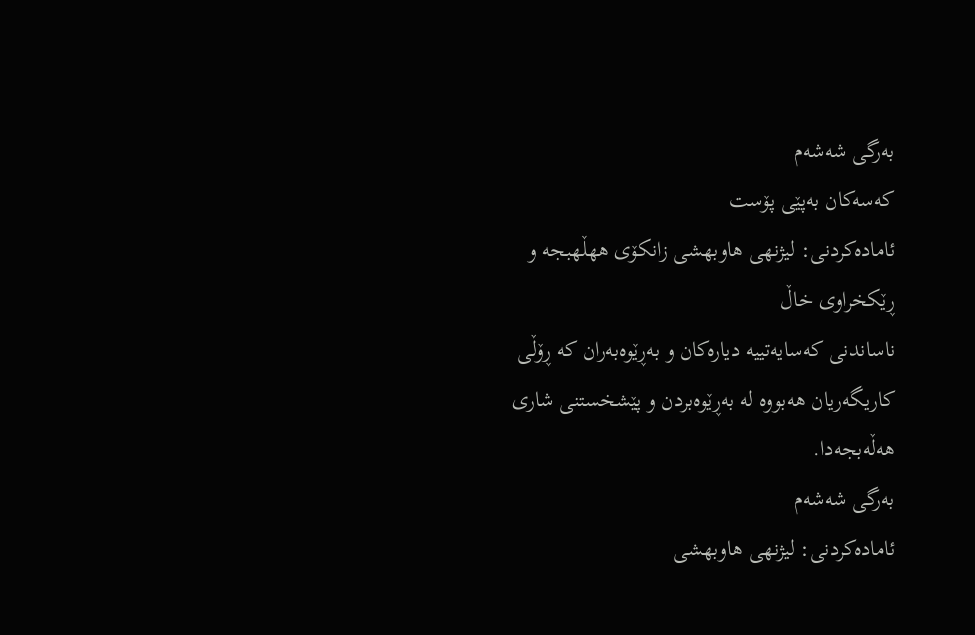بەرگی شەشەم
کەسەکان بەپێی پۆست
ئامادەکردنی: لیژنهی هاوبهشی زانكۆی ههڵهبجه و ڕێكخراوی خاڵ
ناساندنی کەسایەتییە دیارەکان و بەڕێوەبەران کە ڕۆڵی کاریگەریان هەبووە لە بەڕێوەبردن و پێشخستنی شاری هەڵەبجەدا.
بەرگی شەشەم
ئامادەکردنی: لیژنهی هاوبهشی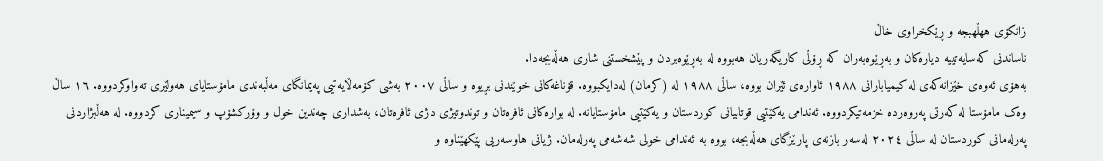زانكۆی ههڵهبجه و ڕێكخراوی خاڵ
ناساندنی کەسایەتییە دیارەکان و بەڕێوەبەران کە ڕۆڵی کاریگەریان هەبووە لە بەڕێوەبردن و پێشخستنی شاری هەڵەبجەدا.
بەهۆی ئەوەی خێزانەکەی لە کیمیابارانی ١٩٨٨ ئاوارەی ئێران بووە، ساڵی ١٩٨٨ لە (کرمان) لەدایکبووە. قۆناغەکانی خوێندنی بڕیوە و ساڵی ٢٠٠٧ بەشی کۆمەڵایەتیی پەیمانگای مەڵبەندی مامۆستایای هەولێری تەواوکردووە. ١٦ ساڵ وەک مامۆستا لە کەرتی پەروەردە خزمەتیکردووە. ئەندامی یەکێتیی قوتابیانی کوردستان و یەکێتیی مامۆستایانە. لە بوارەکانی ئافرەتان و توندوتیژی دژی ئافرەتان، بەشداری چەندین خول و وۆرکشۆپ و سیمیناری کردووە. لە هەڵبژاردنی پەرلەمانی کوردستان لە ساڵی ٢٠٢٤ لەسەر بازنەی پارێزگای هەڵەبجه، بووە بە ئەندامی خولی شەشەمی پەرلەمان. ژیانی هاوسەریی پێکهێناوە و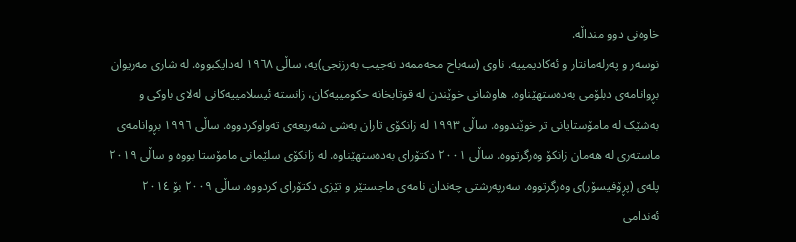خاوەنی دوو منداڵە.
نوسەر و پەرلەمانتار و ئەکادیمییە. ناوى (سەباح محەممەد نەجيب بەرزنجى)يە، ساڵی ١٩٦٨ لەدایکبووە. لە شارى مەريوان بڕوانامەی دبلۆمی بەدەستهێناوە. هاوشانى خوێندن لە قوتابخانە حکومییەکان، زانستە ئیسلامییەکانی لەلای باوکی و بەشێک لە مامۆستایانی تر خوێندووه. ساڵى ١٩٩٣ لە زانکۆى تاران بەشى شەريعەی تەواوکردووە. ساڵى ١٩٩٦ بڕوانامەى ماستەری له هەمان زانکۆ وەرگرتووە. ساڵى ٢٠٠١ دکتۆرای بەدەستهێناوە. له زانکۆى سلێمانى مامۆستا بووه و ساڵى ٢٠١٩ پلەى (پڕۆفيسۆر)ی وەرگرتووە. سەرپەرشتى چەندان نامەى ماجستێر و تێزى دکتۆراى کردووە. ساڵی ٢٠٠٩ بۆ ٢٠١٤ ئەندامی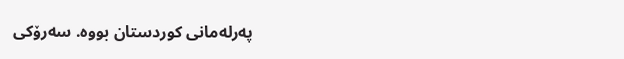پەرلەمانی کوردستان بووه. سەرۆکى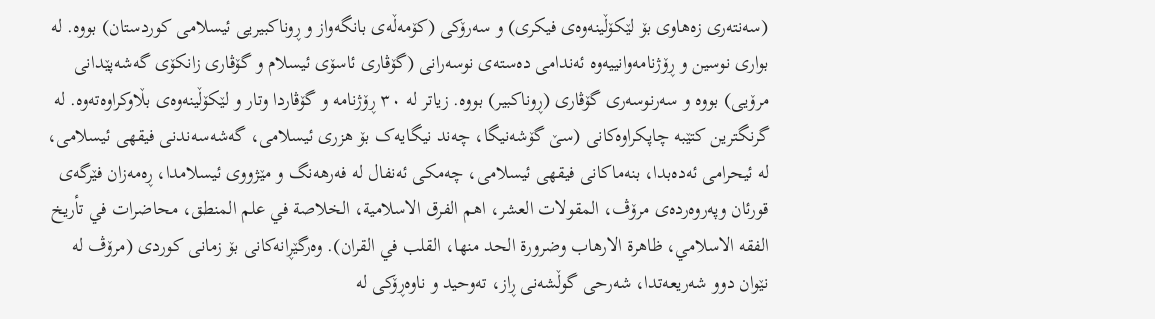(سەنتەرى زەهاوى بۆ لێکۆڵينەوەى فيکرى) و سەرۆکى (کۆمەڵەى بانگەواز و ڕوناکبيريى ئيسلامى کوردستان) بووە. لە بوارى نوسين و ڕۆژنامەوانيیەوە ئەندامى دەستەى نوسەرانى (گۆڤارى ئاسۆى ئيسلام و گۆڤارى زانکۆى گەشەپێدانى مرۆيى) بووە و سەرنوسەرى گۆڤارى (ڕوناکبير) بووە. زياتر لە ٣٠ ڕۆژنامە و گۆڤاردا وتار و لێکۆڵينەوەى بڵاوکراوەتەوە. لە گرنگترين کتێبە چاپکراوەکانى (سێ گۆشەنيگا، چەند نيگايەک بۆ هزرى ئيسلامى، گەشەسەندنى فيقهى ئيسلامى، لە ئيحرامى ئەدەبدا، بنەماکانى فيقهى ئيسلامى، چەمکى ئەنفال له فەرهەنگ و مێژووى ئيسلامدا، ڕەمەزان فێرگەى قورئان وپەروەردەى مرۆڤ، المقولات العشر، اهم الفرق الاسلامية، الخلاصة في علم المنطق، محاضرات في تأريخ الفقه الاسلامي، ظاهرة الارهاب وضرورة الحد منها، القلب في القران). وەرگێڕانەکانى بۆ زمانى کوردى (مرۆڤ لە نێوان دوو شەريعەتدا، شەرحى گوڵشەنى ڕاز، تەوحيد و ناوەڕۆکى لە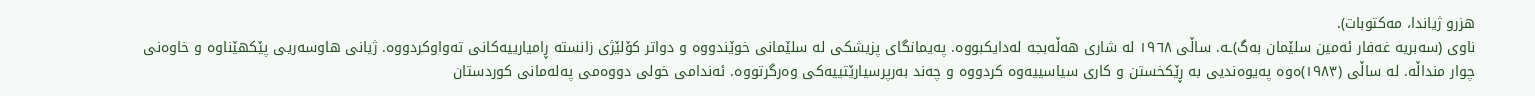هزرو ژياندا، مەکتوبات).
ناوی (سەبريە غەفار ئەمین سلێمان بەگ)ـە. ساڵى ١٩٦٨ لە شاری هەڵەبجە لەدایکبووە. پەیمانگاى پزیشکی لە سلێمانى خوێندووە و دواتر کۆلێژى زانستە ڕامیارییەکانی تەواوکردووە. ژیانى هاوسەریى پێکهێناوە و خاوەنی چوار منداڵە. لە ساڵى (١٩٨٣)ەوە پەیوەندیى بە ڕێکخستن و کارى سیاسییەوە کردووە و چەند بەرپرسیارێتییەکی وەرگرتووە. ئەندامی خولى دووەمى پەلەمانى کوردستان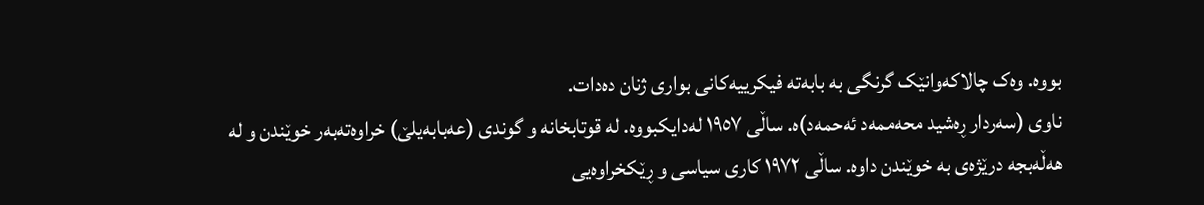بووە. وەک چالاکەوانێک گرنگی بە بابەتە فیکرییەکانی بواری ژنان دەدات.
ناوی (سەردار ڕەشید محەممەد ئەحمەد)ە. ساڵی ١٩٥٧ لەدایکبووه. لە قوتابخانە و گوندی (عەبابەیلێ) خراوەتەبەر خوێندن و لە هەڵەبجە درێژەی بە خوێندن داوە. ساڵى ١٩٧٢ کاری سیاسی و ڕێکخراوەیى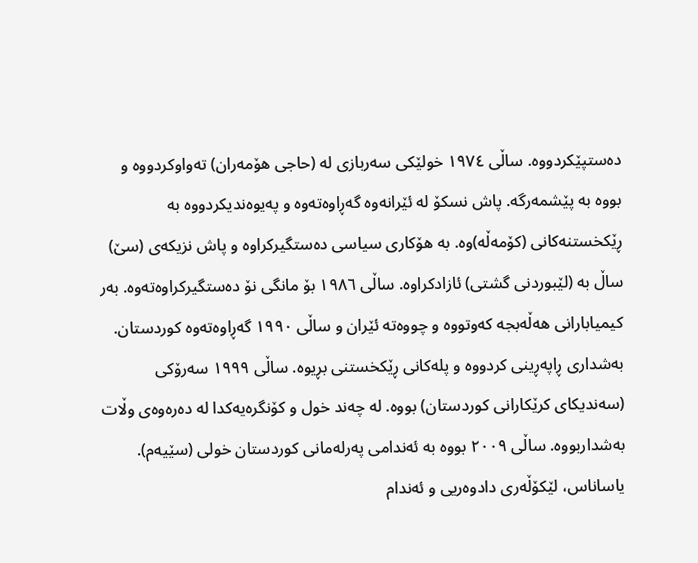دەستپێکردووە. ساڵی ١٩٧٤ خولێکى سەربازى لە (حاجی هۆمەران) تەواوکردووە و بووە بە پێشمەرگە. پاش نسکۆ لە ئێرانەوە گەڕاوەتەوە و پەيوەندیکردووە بە ڕێکخستنەکانی (کۆمەڵە)وه. بە هۆکاری سیاسی دەستگيرکراوە و پاش نزیکەی (سێ) ساڵ بە (لێبوردنی گشتی) ئازادکراوه. ساڵی ١٩٨٦ بۆ مانگی نۆ دەستگیرکراوەتەوە. بەر کيميابارانى هەڵەبجە کەوتووە و چووەتە ئێران و ساڵی ١٩٩٠ گەڕاوەتەوە کوردستان. بەشداری ڕاپەڕینی کردووە و پلەکانی ڕێکخستنی بڕیوە. ساڵی ١٩٩٩ سەرۆکی (سەندیکای کرێکارانی کوردستان) بووە. لە چەند خول و کۆنگرەیەکدا لە دەرەوەی وڵات بەشداربووە. ساڵى ٢٠٠٩ بووە بە ئەندامی پەرلەمانى کوردستان خولی (سێيەم).
ياساناس، لێکۆڵەرى دادوەريى و ئەندام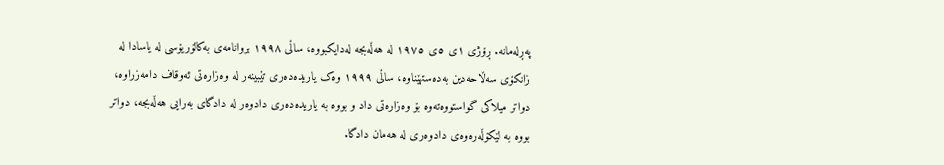پەڕلەمانە. ڕۆژى ١ی ٥ی ١٩٧٥ لە هەڵەبجە لەدايکبووە، ساڵى ١٩٩٨ بروانامەى بەکالۆريۆسى لە ياسادا لە زانکۆى سەڵاحەدين بەدەستهێناوە، ساڵى ١٩٩٩ وەک ياريدەدەرى تێبينەر لە وەزارەتى ئەوقاف دامەزراوە، دواتر ميلاکى گواستووەتەوە بۆ وەزارەتى داد و بووە بە ياريدەدەرى دادوەر لە دادگاى بەرايى هەڵەبجە، دواتر بووە بە لێکۆڵەرەوەى دادوەرى لە هەمان دادگا.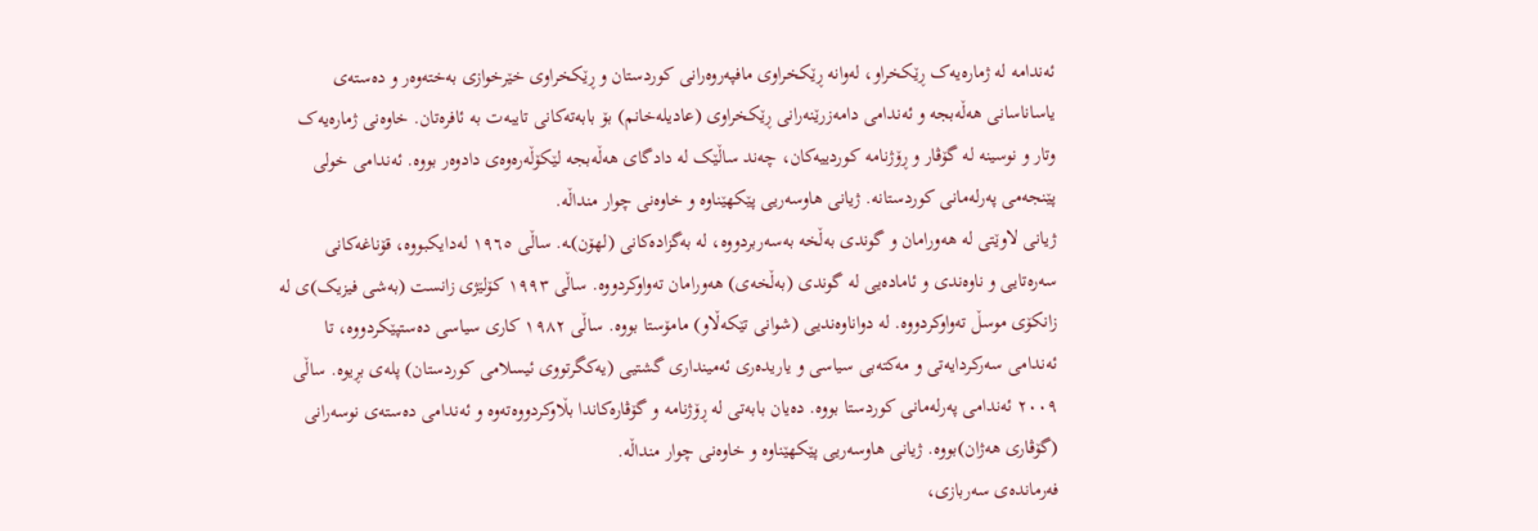ئەندامە لە ژمارەيەک ڕێکخراو، لەوانە ڕێکخراوى مافپەروەرانى کوردستان و ڕێکخراوى خێرخوازى بەختەوەر و دەستەى ياساناسانى هەڵەبجە و ئەندامى دامەزرێنەرانى ڕێکخراوى (عاديلەخانم) بۆ بابەتەکانى تايبەت بە ئافرەتان. خاوەنى ژمارەيەک وتار و نوسينە لە گۆڤار و ڕۆژنامە کوردييەکان، چەند ساڵێک لە دادگاى هەڵەبجە لێکۆڵەرەوەى دادوەر بووە. ئەندامی خولى پێنجەمى پەرلەمانى کوردستانە. ژيانى هاوسەریی پێکهێناوە و خاوەنى چوار منداڵە.
ژيانى لاوێتى لە هەورامان و گوندی بەڵخە بەسەربردووە، لە بەگزادەکانی (لهۆن)ـە. ساڵی ١٩٦٥ لەدایکبووە، قۆناغەکانى سەرەتایی و ناوەندی و ئامادەیی لە گوندی (بەڵخەی) هەورامان تەواوکردووە. ساڵى ١٩٩٣ کۆلێژى زانست (بەشى فيزيک)ى لە زانکۆی موسڵ تەواوکردووە. لە دواناوەندیی (شوانی تێکەڵاو) مامۆستا بووە. ساڵى ١٩٨٢ کاری سیاسی دەستپێکردووه، تا ئەندامی سەرکردایەتی و مەکتەبی سیاسی و یاریدەری ئەمینداری گشتیی (یەکگرتووی ئیسلامی کوردستان) پلەی بڕیوە. ساڵی ٢٠٠٩ ئەندامی پەرلەمانی کوردستا بووە. دەيان بابەتى لە ڕۆژنامە و گۆڤارەکاندا بڵاوکردووەتەوە و ئەندامی دەستەی نوسەرانی (گۆڤاری هەژان)بووە. ژیانی هاوسەریی پێکهێناوە و خاوەنی چوار منداڵە.
فەرماندەی سەربازی،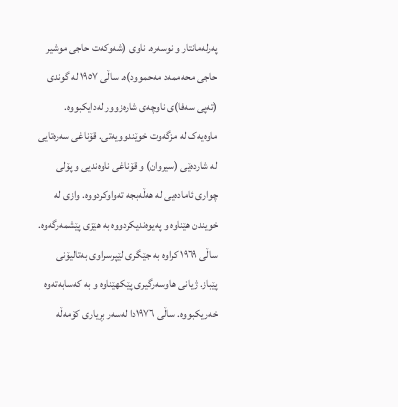پەرلەمانتار و نوسەرە. ناوى (شەوکەت حاجی موشیر حاجی محەممەد مەحموود)ه. ساڵى ١٩٥٧ لە گوندى (تەپى سەفا)ى ناوچەى شارەزوور لەدایکبووە. ماوەيەک لە مزگەوت خوێندوويەتى. قۆناغى سەرەتايى لە شاردەێی (سيروان) و قۆناغى ناوەنديى و پۆلى چوارى ئامادەيى لە هەڵەبجە تەواوکردووه. وازى لە خويندن هێناوە و پەيوەندیکردووە به هێزى پێشمەرگەوە. ساڵى ١٩٦٩ کراوە بە جێگرى لێپرسراوى بەتاليۆنى پێباز. ژيانى هاوسەرگيرى پێکهێناوە و بە کەسابەتەوە خەريکبووە. ساڵى ١٩٧٦دا لەسەر بڕيارى کۆمەڵە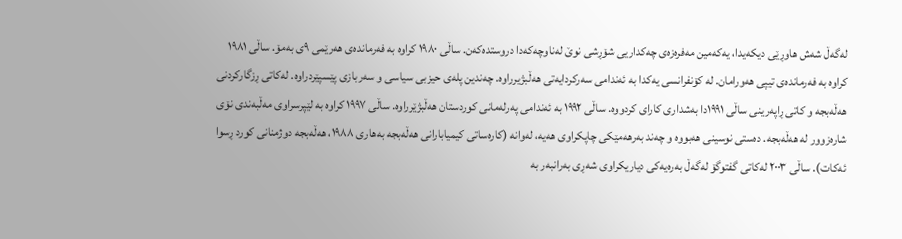لەگەڵ شەش هاوڕێى ديکەیدا، يەکەمين مەفرەزەى چەکداریى شۆڕشى نوێ لەناوچەکەدا دروستدەکەن. ساڵى ١٩٨٠ کراوە بە فەرماندەى هەرێمى ٩ى بەمۆ. ساڵى ١٩٨١ کراوە بە فەرماندەى تيپى هەورامان. لە کۆنفرانسی یەکدا بە ئەندامى سەرکردايەتى هەڵبژيرراوە. چەندین پلەی حیزبی سیاسی و سەربازی پێسپێردراوە. لەکاتی ڕزگارکردنی هەڵەبجە و کاتى ڕاپەرينى ساڵى ١٩٩١دا بەشدارى کارای کردووە. ساڵى ١٩٩٢ بە ئەندامى پەرلەمانی کوردستان هەڵبژێرراوە. ساڵى ١٩٩٧ کراوە بە لێپرسراوى مەڵبەندى نۆى شارەزوور لە هەڵەبجه. دەستی نوسینی هەبووە و چەند بەرهەمێکی چاپکراوى هەیە، لەوانە (کارەساتی کیمیابارانی هەڵەبجە بەهاری ١٩٨٨، هەڵەبجە دوژمنانی کورد ڕسوا ئەکات). ساڵى ٢٠٠٣ لەکاتی گفتوگۆ لەگەڵ بەرەیەکی دیاریکراوی شەڕی بەرانبەر بە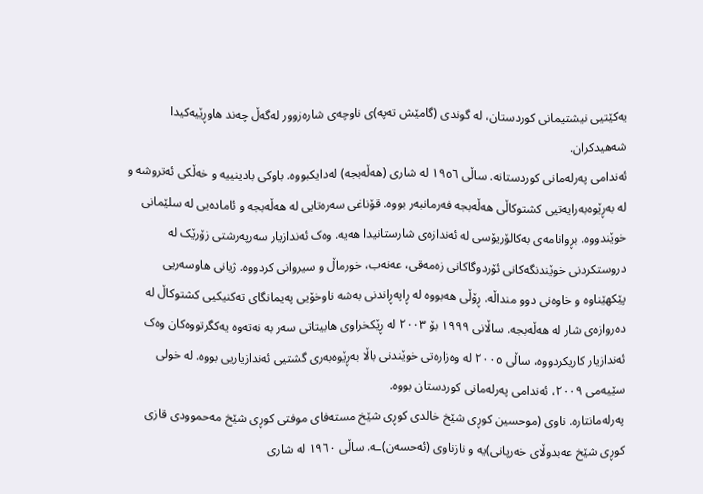یەکێتیی نیشتیمانی کوردستان، لە گوندى (گامێش تەپە)ى ناوچەى شارەزوور لەگەڵ چەند هاوڕێیەکیدا شەهيدکران.
ئەندامی پەرلەمانی کوردستانە. ساڵی ١٩٥٦ لە شاری (ھەڵەبجە) لەدایکبووە. باوکی بادینییە و خەڵکی ئەتروشە و لە بەڕێوەبەرایەتیی کشتوکاڵی ھەڵەبجە فەرمانبەر بووە. قۆناغی سەرەتایی لە هەڵەبجە و ئامادەیی لە سلێمانی خوێندووە. بڕوانامەی بەکالۆریۆسی لە ئەندازەی شارستانیدا هەیە. وەک ئەندازیار سەرپەرشتی زۆرێک لە دروستکردنی خوێندنگەکانی ئۆردوگاکانی زەمەقی، عەنەب، خورماڵ و سیروانی کردووە. ژیانی هاوسەریی پێکهێناوە و خاوەنی دوو منداڵە. ڕۆڵی هەبووە لە ڕاپەڕاندنی بەشە ناوخۆیی پەیمانگای تەکنیکیی کشتوکاڵ لە دەروازەی شار لە ھەڵەبجە. ساڵانی ١٩٩٩ بۆ ٢٠٠٣ لە ڕێکخراوی ھابیتاتی سەر بە نەتەوە یەکگرتووەکان وەک ئەندازیار کاریکردووە، ساڵی ٢٠٠٥ لە وەزارەتی خوێندنی باڵا بەڕێوەبەری گشتیی ئەندازیاریی بووە. لە خولی سێیەمی ٢٠٠٩، ئەندامی پەرلەمانی کوردستان بووە.
پەرلەمانتارە. ناوی (موحسین کوڕی شێخ خالدی کوڕی شێخ مستەفای موفتی کوڕی شێخ مەحموودی قازی کوڕی شێخ عەبدوڵای خەرپانی)یە و نازناوی (ئەحسەن)ـە. ساڵی ١٩٦٠ لە شاری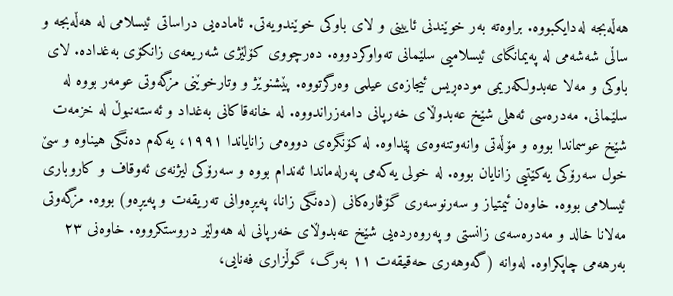هەڵەبجە لەدایکبووە. براوەتە بەر خوێندنی ئایینی و لای باوکی خوێندویەتی. ئامادەیی دراساتی ئیسلامی لە هەڵەبجە و ساڵی شەشەمی لە پەیمانگای ئیسلامیی سلێمانی تەواوکردووە. دەرچووی کۆلێژی شەریعەی زانکۆی بەغدادە. لای باوکی و مەلا عەبدولکەریمی مودەڕیس ئیجازەی عیلمی وەرگرتووە. پێشنوێژ و وتارخوێنی مزگەوتی عومەر بووە لە سلێمانی. مەدرەسی ئەهلی شێخ عەبدوڵای خەرپانی دامەزراندووە. لە خانەقاکانی بەغداد و ئەستەنبوڵ لە خزمەت شێخ عوسماندا بووە و مۆڵەتی وانەوتنەوەی پێداوە. لە کۆنگرەی دووەمی زانایاندا ١٩٩١، یەکەم دەنگی هیناوە و سێ خول سەرۆکی یەکێتیی زانایان بووە. لە خولی یەکەمی پەرلەماندا ئەندام بووە و سەرۆکی لیژنەی ئەوقاف و کاروباری ئیسلامی بووە. خاوەن ئیمتیاز و سەرنوسەری گۆڤارەکانی (دەنگی زانا، پەیڕەوانی تەریقەت و پەیڕەو) بووە. مزگەوتی مەلانا خالد و مەدرەسەی زانستی و پەروەردەیی شێخ عەبدوڵای خەرپانی لە هەولێر دروستکرووە. خاوەنی ٢٣ بەرهەمی چاپکراوە. لەوانە (گەوهەری حەقیقەت ١١ بەرگ، گوڵزاری فەنایی،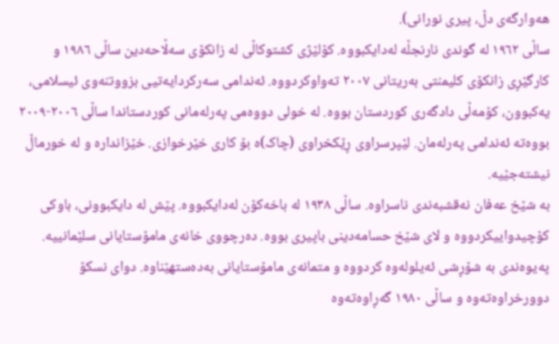هەوارگەی دڵ، پیری نورانی).
ساڵی ١٩٦٢ لە گوندی نارنجڵە لەدایکبووە. کۆلێژی کشتوکاڵی لە زانکۆی سەڵاحەدین ساڵی ١٩٨٦ و کارگێڕی زانکۆی کلیمنتی بەریتانی ٢٠٠٧ تەواوکردووە. ئەندامی سەرکردایەتیی بزووتنەوی ئیسلامی، یەکبوون، کۆمەڵی دادگەری کوردستان بووە. لە خولی دووەمی پەرلەمانی کوردستاندا ساڵی ٢٠٠٦-٢٠٠٩ بووەتە ئەندامی پەرلەمان. لێپرسراوی ڕێکخراوی (چاک)ە بۆ کاری خێرخوازی. خێزاندارە و لە خورماڵ نیشتەجێیە.
بە شێخ عەفان نەقشبەندی ناسراوە. ساڵی ١٩٣٨ لە باخەکۆن لەدایکبووە. پێش لە دایکبوونی، باوکی کۆچیدواییکردووە و لای شێخ حسامەدینی باپیری بووە. دەرچووی خانەی مامۆستایانی سلێمانییە. پەیوەندی بە شۆڕشی ئەیلولەوە کردووە و متمانەی مامۆستایانی بەدەستهێناوە. دوای نسکۆ دوورخراوەتەوە و ساڵی ١٩٨٠ گەڕاوەتەوە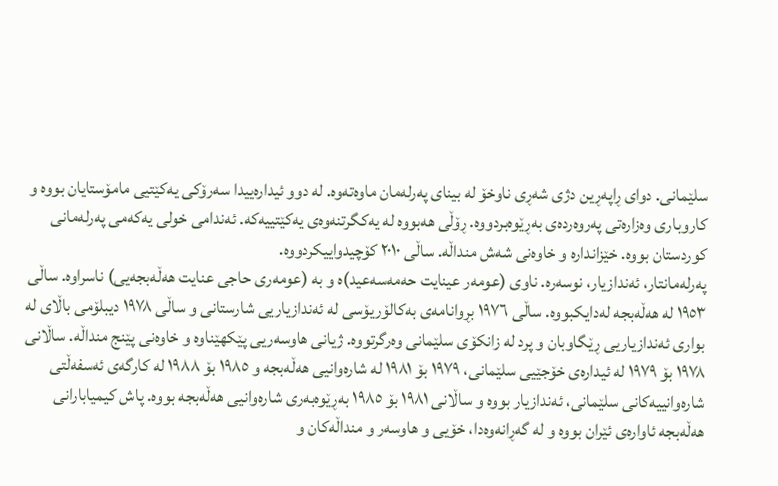سلێمانی. دوای ڕاپەڕین دژی شەڕی ناوخۆ لە بینای پەرلەمان ماوەتەوە. لە دوو ئیدارەییدا سەرۆکی یەکێتیی مامۆستایان بووە و کاروباری وەزارەتی پەروەردەی بەڕێوەبردووە. ڕۆڵی هەبووە لە یەکگرتنەوەی یەکێتییەکە. ئەندامی خولی یەکەمی پەرلەمانی کوردستان بووە. خێزاندارە و خاوەنی شەش منداڵە. ساڵی ٢٠١٠ کۆچیدواییکردووە.
پەرلەمانتار، ئەندازیار، نوسەرە. ناوی (عومەر عینایت حەمەسەعید)ە و بە (عومەری حاجی عنایت هەڵەبجەیی) ناسراوە. ساڵی ١٩٥٣ لە هەڵەبجە لەدایکبووە. ساڵى ١٩٧٦ بڕوانامەى بەکالۆریۆسى لە ئەندازیاریی شارستانی و ساڵى ١٩٧٨ دیبلۆمی باڵای لە بواری ئەندازیاریی ڕێگاوبان و پرد لە زانکۆی سلێمانی وەرگرتووە. ژیانی هاوسەریی پێکهێناوە و خاوەنی پێنج منداڵە. ساڵانی ١٩٧٨ بۆ ١٩٧٩ لە ئیدارەی خۆجێيی سلێمانی، ١٩٧٩ بۆ ١٩٨١ لە شارەوانیی هەڵەبجه و ١٩٨٥ بۆ ١٩٨٨ لە کارگەی ئەسفەڵتی شارەوانیيەکانی سلێمانی، ئەندازیار بووە و ساڵانى ١٩٨١ بۆ ١٩٨٥ بەڕێوەبەری شارەوانیی هەڵەبجە بووە. پاش کيميابارانى هەڵەبجە ئاوارەى ئێران بووە و لە گەڕانەوەدا، خۆيی و هاوسەر و منداڵەکان و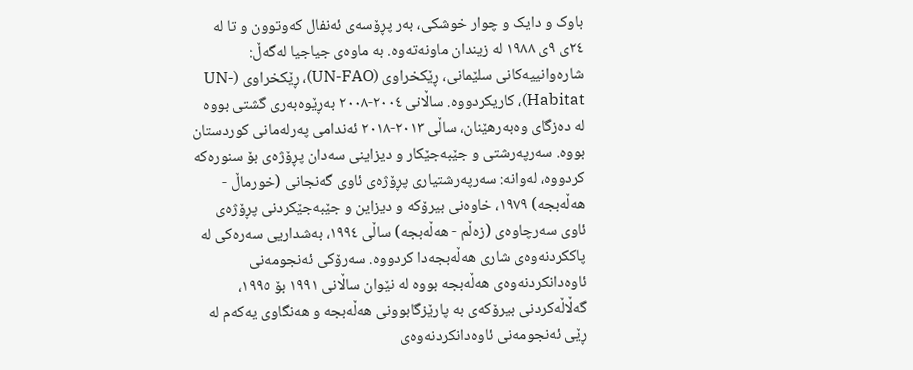باوک و دایک و چوار خوشکى، بەر پڕۆسەی ئەنفال کەوتوون و تا لە ٢٤ی ٩ی ١٩٨٨ لە زیندان ماونەتەوە. بە ماوەی جیاجیا لەگەڵ: شارەوانیيەکانی سلێمانی، ڕێکخراوی (UN-FAO)، ڕێکخراوی (UN-Habitat)، کاریکردووە. ساڵانی ٢٠٠٤-٢٠٠٨ بەڕێوەبەری گشتی بووە لە دەزگای وەبەرهێنان، ساڵی ٢٠١٣-٢٠١٨ ئەندامی پەرلەمانی کوردستان بووە. سەرپەرشتی و جێبەجێکار و دیزاینی سەدان پڕۆژەی بۆ سنورەکە کردووه، لەوانە: سەرپەرشتیاری پڕۆژەی ئاوی گەنجانی (خورماڵ - هەڵەبجە) ١٩٧٩، خاوەنى بیرۆکە و دیزاین و جێبەجێکردنی پڕۆژەی ئاوی سەرچاوەی (زەڵم - هەڵەبجه) ساڵی ١٩٩٤، بەشداریی سەرەکی لە پاککردنەوەی شاری هەڵەبجەدا کردووە. سەرۆکی ئەنجومەنی ئاوەدانکردنەوەی هەڵەبجه بووە لە نێوان ساڵانى ١٩٩١ بۆ ١٩٩٥، گەڵاڵەکردنی بیرۆکەی بە پارێزگابوونی هەڵەبجە و هەنگاوی یەکەم لە ڕێی ئەنجومەنی ئاوەدانکردنەوەی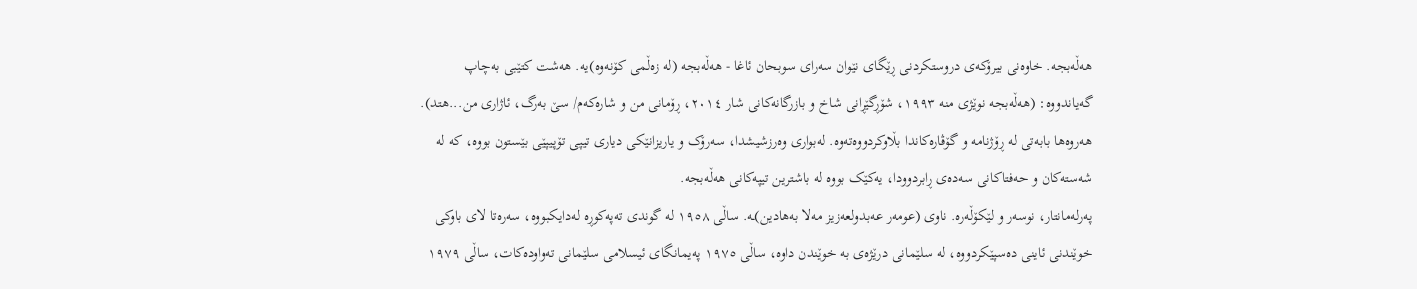هەڵەبجە. خاوەنی بیرۆکەی دروستکردنی ڕێگای نێوان سەرای سوبحان ئاغا - هەڵەبجه (لە زەڵمی کۆنەوە)یە. هەشت کتێبی بەچاپ گەیاندووە: (هەڵەبجە نوێژی منە ١٩٩٣، شۆڕگێڕانی شاخ و بازرگانەکانی شار ٢٠١٤، ڕۆمانی من و شارەکەم/ سێ بەرگ، ئاژاری من...هتد). هەروەها بابەتی لە ڕۆژنامه و گۆڤارەکاندا بڵاوکردووەتەوە. لەبوارى وەرزشيشدا، سەرۆک و ياريزانێکى ديارى تيپى تۆپیپێى بێستون بووە، کە لە شەستەکان و حەفتاکانى سەدەى ڕابردوودا، یەکێک بووە لە باشترین تیپەکانى هەڵەبجه.
پەرلەمانتار، نوسەر و لێکۆڵەرە. ناوی (عومەر عەبدولعەزیز مەلا بەهادین)ـە. ساڵی ١٩٥٨ لە گوندی تەپەکوڕە لەدایکبووە، سەرەتا لای باوکی خوێندنی ئاینی دەسپێکردووە، لە سلێمانی درێژەی بە خوێندن داوە، ساڵی ١٩٧٥ پەیمانگای ئیسلامی سلێمانی تەواودەکات، ساڵی ١٩٧٩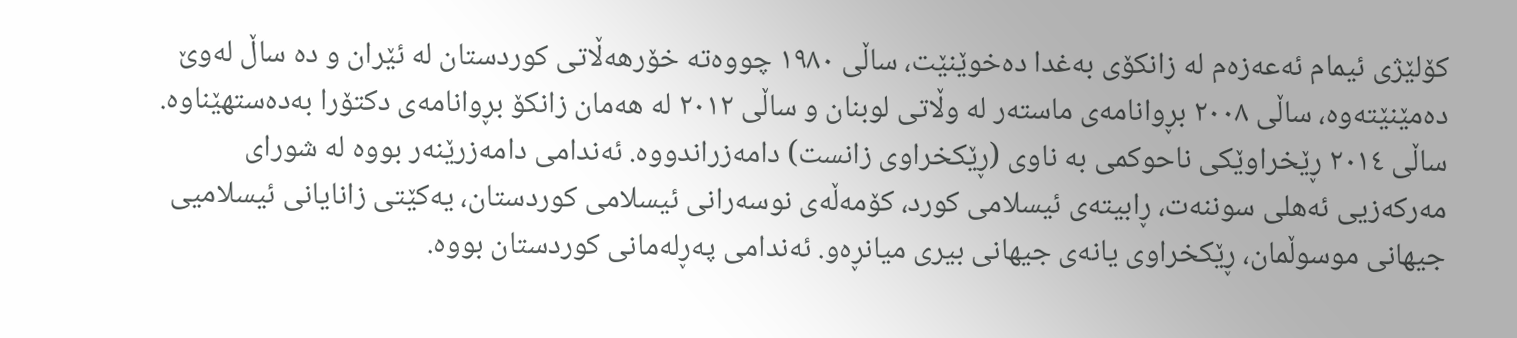کۆلێژی ئیمام ئەعەزەم لە زانکۆی بەغدا دەخوێنێت، ساڵی ١٩٨٠ چووەتە خۆرهەڵاتی کوردستان لە ئێران و دە ساڵ لەوێ دەمێنێتەوە، ساڵی ٢٠٠٨ بڕوانامەی ماستەر لە وڵاتی لوبنان و ساڵی ٢٠١٢ لە هەمان زانکۆ بڕوانامەی دکتۆرا بەدەستهێناوە. ساڵی ٢٠١٤ ڕێخراوێکی ناحوکمی بە ناوی (ڕێکخراوی زانست) دامەزراندووە. ئەندامی دامەزرێنەر بووە لە شورای مەرکەزیی ئەهلی سوننەت، ڕابیتەی ئیسلامی کورد، کۆمەڵەی نوسەرانی ئیسلامی کوردستان، یەکێتی زانایانی ئیسلامیی جیهانی موسوڵمان، ڕێکخراوی یانەی جیهانی بیری میانڕەو. ئەندامی پەڕلەمانی کوردستان بووە.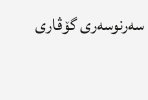سەرنوسەری گۆڤاری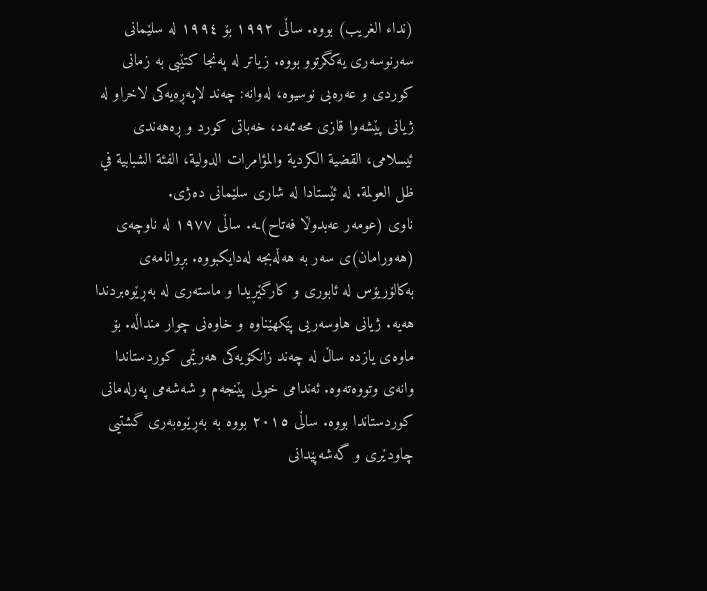(نداء الغریب) بووە. ساڵی ١٩٩٢ بۆ ١٩٩٤ لە سلێمانی سەرنوسەری یەکگرتوو بووە. زیاتر لە پەنجا کتێبی بە زمانی کوردی و عەرەبی نوسیوە، لەوانە: چەند لاپەڕەیەکی لاخراو لە ژیانی پێشەوا قازی محەممەد، خەباتی کورد و ڕەهەندی ئیسلامی، القضیة الکردیة والمؤامرات الدولیة، الفئة الشبابیة في ظل العولمة. لە ئێستادا لە شاری سلێمانی دەژی.
ناوی (عومەر عەبدوڵا فەتاح)ـە. ساڵی ١٩٧٧ لە ناوچەی (هەورامان)ی سەر بە هەڵەبجە لەدایکبووە. بڕوانامەی بەکالۆریۆس لە ئابوری و کارگێڕیدا و ماستەری لە بەڕێوەبردندا هەیە. ژیانی هاوسەریی پێکهێناوە و خاوەنی چوار منداڵە. بۆ ماوەی یازدە ساڵ لە چەند زانکۆیەکی هەرێمی کوردستاندا وانەی وتووەتەوە. ئەندامی خولی پێنجەم و شەشەمی پەرلەمانی کوردستاندا بووه. ساڵی ٢٠١٥ بووە بە بەڕێوەبەری گشتیی چاودێری و گەشەپێدانی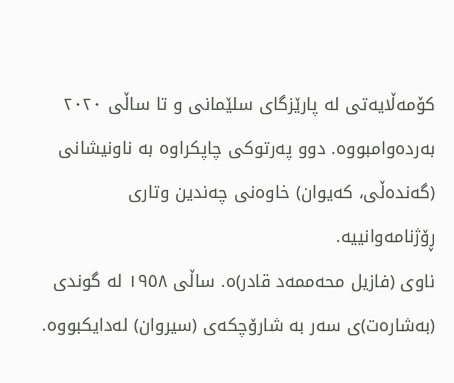کۆمەڵایەتی لە پارێزگای سلێمانی و تا ساڵی ٢٠٢٠ بەردەوامبووە. دوو پەرتوکی چاپکراوە بە ناونیشانی (گەندەڵی، کەیوان) خاوەنی چەندین وتاری ڕۆژنامەوانییە.
ناوی (فازیل محەممەد قادر)ە. ساڵی ١٩٥٨ لە گوندى (بەشارەت)ى سەر بە شارۆچکەى (سيروان) لەدایکبووە.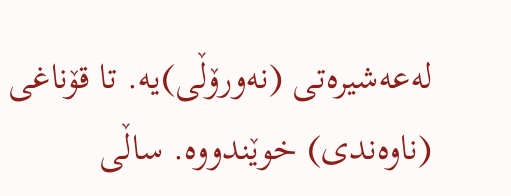لەعەشيرەتى (نەورۆڵى)یە. تا قۆناغی (ناوەندى) خوێندووە. ساڵی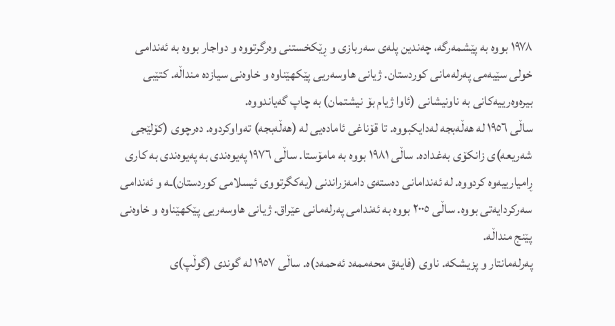١٩٧٨ بووە بە پێشمەرگە، چەندین پلەی سەربازی و ڕێکخستنی وەرگرتووە و دواجار بووە بە ئەندامی خولی سێیەمی پەرلەمانی کوردستان. ژیانی هاوسەریی پێکهێناوە و خاوەنی سیازدە منداڵە. کتێبی بیرەوەرییەکانی بە ناونیشانی (ئاوا ژیام بۆ نیشتمان) بە چاپ گەیاندووە.
ساڵى ١٩٥٦ لە هەڵەبجە لەدایکبووە. تا قۆناغی ئامادەیی لە (هەڵەبجە) تەواوکردوە. دەرچوی (کۆلێجی شەریعە)ى زانکۆی بەغدادە. ساڵی ١٩٨١ بووە بە مامۆستا. ساڵی ١٩٧٦ پەیوەندی بە پەيوەندى بە کاری ڕامیارییەوە کردووە. لە ئەندامانی دەستەی دامەزراندنی (یەکگرتووی ئیسلامی کوردستان)ـە و ئەندامی سەرکردایەتی بووە. ساڵی ٢٠٠٥ بووە بە ئەندامی پەرلەمانی عێراق. ژیانی هاوسەریی پێکهێناوە و خاوەنی پێنج منداڵە.
پەرلەمانتار و پزیشکە. ناوی (فایەق محەممەد ئەحمەد)ە. ساڵی ١٩٥٧ لە گوندی (گوڵپ)ی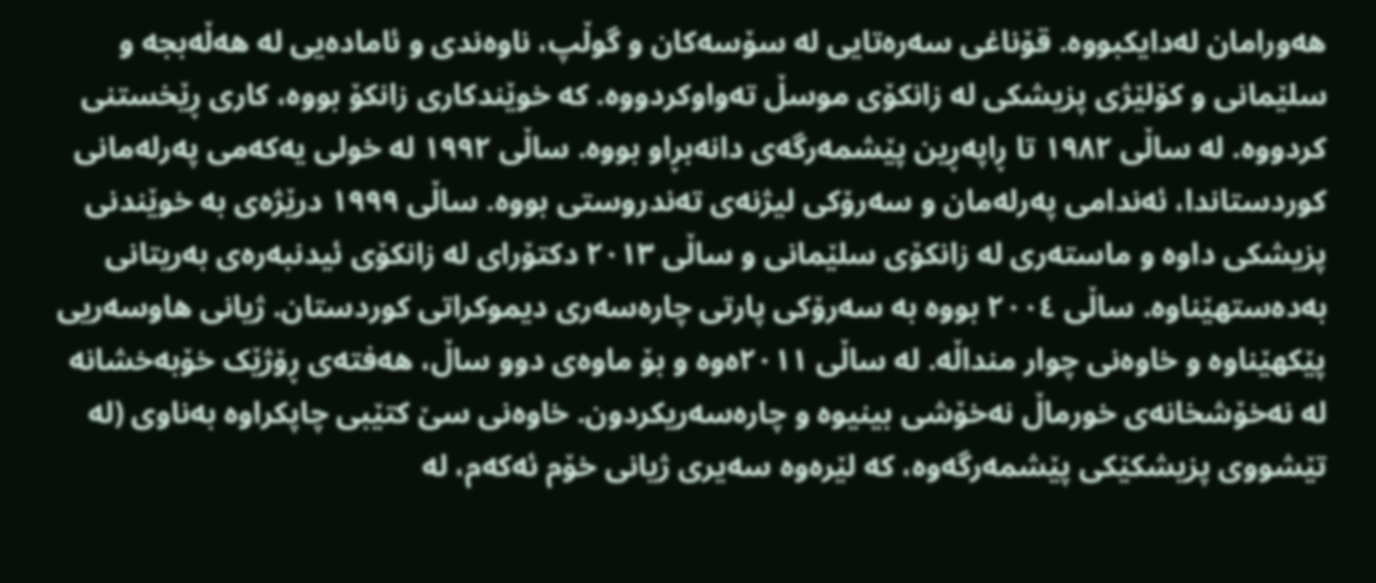هەورامان لەدایکبووە. قۆناغی سەرەتایی لە سۆسەکان و گوڵپ، ناوەندی و ئامادەیی لە هەڵەبجە و سلێمانی و کۆلێژی پزیشکی لە زانکۆی موسڵ تەواوکردووە. کە خوێندکاری زانکۆ بووە، کاری ڕێخستنی کردووە. لە ساڵی ١٩٨٢ تا ڕاپەڕین پێشمەرگەی دانەبڕاو بووە. ساڵی ١٩٩٢ لە خولی یەکەمی پەرلەمانی کوردستاندا، ئەندامی پەرلەمان و سەرۆکی لیژنەی تەندروستی بووە. ساڵی ١٩٩٩ درێژەی بە خوێندنی پزیشکی داوە و ماستەری لە زانکۆى سلێمانی و ساڵی ٢٠١٣ دکتۆرای لە زانکۆی ئیدنبەرەی بەریتانی بەدەستهێناوە. ساڵی ٢٠٠٤ بووە بە سەرۆکی پارتی چارەسەری دیموکراتی کوردستان. ژیانی هاوسەریی پێکهێناوە و خاوەنی چوار منداڵە. لە ساڵی ٢٠١١ەوە و بۆ ماوەی دوو ساڵ، هەفتەی ڕۆژێک خۆبەخشانە لە نەخۆشخانەی خورماڵ نەخۆشی بینیوە و چارەسەریکردون. خاوەنی سێ کتێبی چاپکراوە بەناوی (لە تێشووی پزیشکێکی پێشمەرگەوه، کە لێرەوە سەیری ژیانی خۆم ئەکەم، لە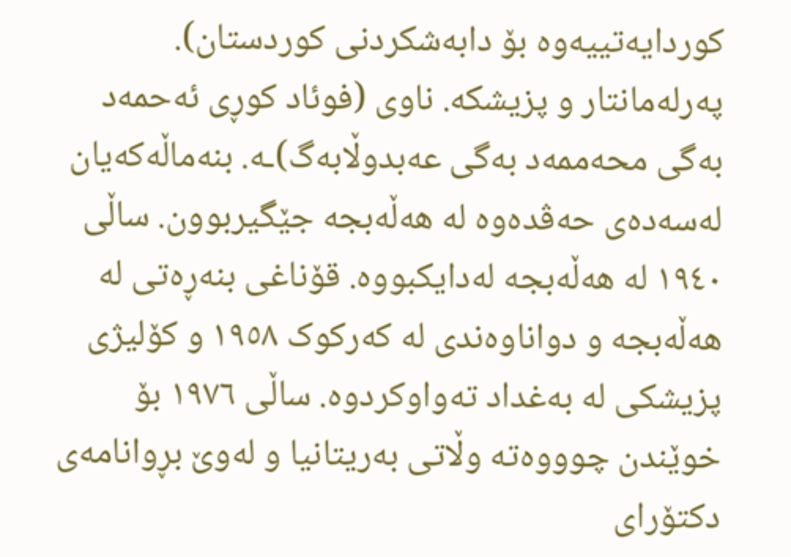کوردایەتییەوە بۆ دابەشکردنی کوردستان).
پەرلەمانتار و پزیشکە. ناوی (فوئاد کوڕی ئەحمەد بەگی محەممەد بەگی عەبدوڵابەگ)ـە. بنەماڵەکەیان لەسەدەی حەڤدەوە لە هەڵەبجە جێگیربوون. ساڵی ١٩٤٠ لە هەڵەبجە لەدایکبووە. قۆناغی بنەڕەتی لە هەڵەبجە و دواناوەندی لە کەرکوک ١٩٥٨ و کۆلیژی پزیشکی لە بەغداد تەواوکردوە. ساڵی ١٩٧٦ بۆ خوێندن چوووەتە وڵاتی بەریتانیا و لەوێ بڕوانامەی دکتۆرای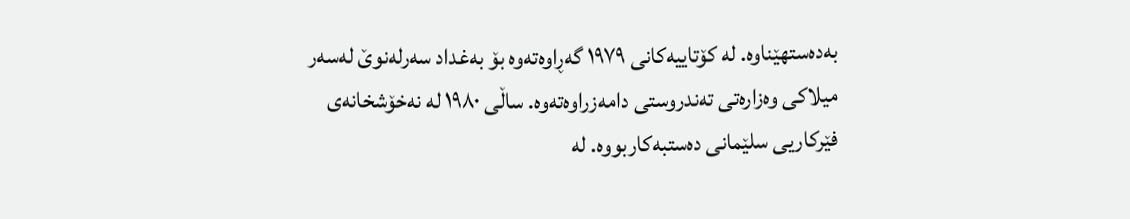بەدەستهێناوە. لە کۆتاییەکانی ١٩٧٩ گەڕاوەتەوە بۆ بەغداد سەرلەنوێ لەسەر میلاکی وەزارەتی تەندروستی دامەزراوەتەوە. ساڵی ١٩٨٠ لە نەخۆشخانەی فێرکاریی سلێمانی دەستبەکاربووە. لە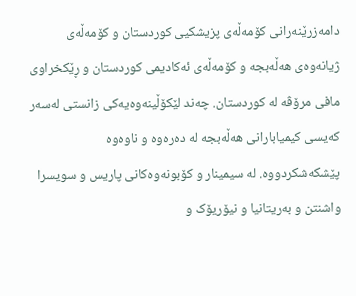دامەزرێنەرانی کۆمەڵەی پزیشکیی کوردستان و کۆمەڵەی ژیانەوەی هەڵەبجە و کۆمەڵەی ئەکادیمی کوردستان و ڕێکخراوی مافی مرۆڤە لە کوردستان. چەند لێکۆڵینەوەیەکی زانستی لەسەر کەیسی کیمیابارانی هەڵەبجە لە دەرەوە و ناوەوە پێشکەشکردووە. لە سیمینار و کۆبونەوەکانی پاریس و سویسرا واشنتن و بەریتانیا و نیۆریۆک و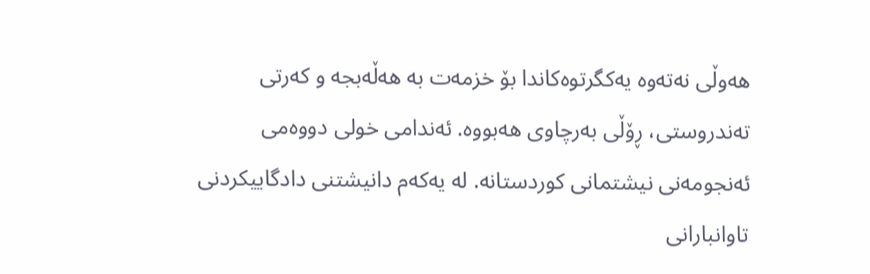هەوڵی نەتەوە یەکگرتوەکاندا بۆ خزمەت بە هەڵەبجە و کەرتی تەندروستی، ڕۆڵی بەرچاوی هەبووە. ئەندامی خولی دووەمی ئەنجومەنی نیشتمانی کوردستانە. لە یەکەم دانیشتنی دادگاییکردنی تاوانبارانی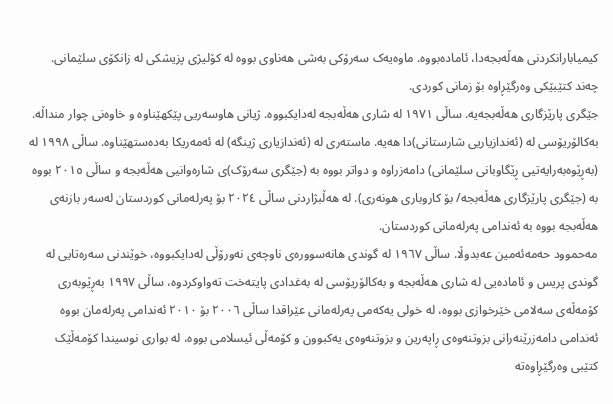کیمیابارانکردنی هەڵەبجەدا، ئامادەبووە. ماوەیەک سەرۆکی بەشی هەناوی بووە لە کۆلیژی پزیشکی لە زانکۆی سلێمانی. چەند کتێبێکی وەرگێڕاوە بۆ زمانی کوردی.
جێگرى پارێزگارى هەڵەبجەیە. ساڵی ١٩٧١ لە شاری هەڵەبجە لەدایکبووه. ژیانی هاوسەریی پێکهێناوە و خاوەنی چوار منداڵە. بەکالۆریۆسی لە (ئەندازیاریی شارستانی)دا هەیە. ماستەری لە (ئەندازیاری ژینگە) لە ئەمەریکا بەدەستهێناوە. ساڵى ١٩٩٨ لە (بەڕێوەبەرايەتیى ڕێگاوبانى سلێمانى) دامەزراوه و دواتر بووە بە (جێگرى سەرۆک)ى شارەوانیى هەڵەبجە و ساڵى ٢٠١٥ بووە بە (جێگرى پارێزگارى هەڵەبجه/ بۆ کاروبارى هونەرى). لە هەڵبژاردنی ساڵی ٢٠٢٤ بۆ پەرلەمانی کوردستان لەسەر بازنەی هەڵەبجە بووە بە ئەندامی پەرلەمانی کوردستان.
مەحموود حەمەئەمین عەبدوڵا. ساڵی ١٩٦٧ لە گوندی هانەسوورەی ناوچەی نەورۆڵی لەدایکبووە، خوێندنی سەرەتایی لە گوندی پریس و ئامادەیی لە شاری هەڵەبجە و بەکالۆریۆسی لە بەغدادی پایتەخت تەواوکردوە، ساڵی ١٩٩٧ بەڕێوبەری کۆمەڵەی سەلامی خێرخوازی بووە، لە خولی یەکەمی پەرلەمانی عێراقدا ساڵی ٢٠٠٦ بۆ ٢٠١٠ ئەندامی پەرلەمان بووە ئەندامی دامەزرێنەرانی بزوتنەوەی ڕاپەرین و بزوتنەوەی یەکبوون و کۆمەڵی ئیسلامی بووە، لە بواری نوسیندا کۆمەڵێک کتێبی وەرگێڕاوەتە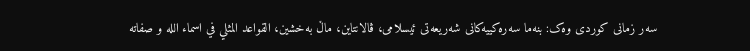سەر زمانی کوردی وەک: بنەما سەرەکییەکانی شەریعەتی ئیسلامی، ڤالانتاین، ماڵ بەخشین، القواعد المثلي في اسماء اللە و صفاتە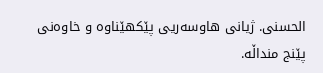الحسنی. ژیانی هاوسەریی پێکهێناوە و خاوەنی پێنج منداڵە.